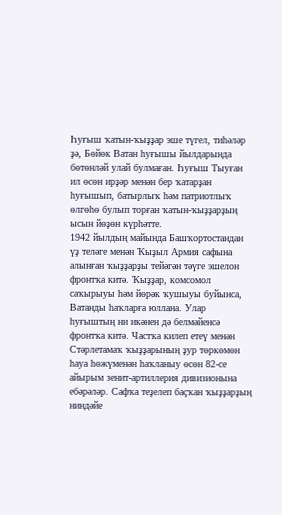Һуғыш ҡатын-ҡыҙҙар эше түгел, тиһәләр ҙә, Бөйөк Ватан һуғышы йылдарында бөтөнләй улай булмаған. Һуғыш Тыуған ил өсөн ирҙәр менән бер ҡатарҙан һуғышып, батырлыҡ һәм патриотлыҡ өлгөһө булып торған ҡатын-ҡыҙҙарҙың ысын йөҙөн күрһәтте.
1942 йылдың майында Башҡортостандан үҙ теләге менән Ҡыҙыл Армия сафына алынған ҡыҙҙарҙы тейәгән тәүге эшелон фронтҡа китә. Ҡыҙҙар, комсомол саҡырыуы һәм йөрәк ҡушыуы буйынса, Ватанды һаҡларға юллана. Улар һуғыштың ни икәнен дә белмәйенсә фронтҡа китә. Частҡа килеп етеү менән Стәрлетамаҡ ҡыҙҙарының ҙур төркөмөн һауа һөжүменән һаҡланыу өсөн 82-се айырым зенит-артиллерия дивизионына ебәрәләр. Сафҡа теҙелеп баҫҡан ҡыҙҙарҙың ниндәйе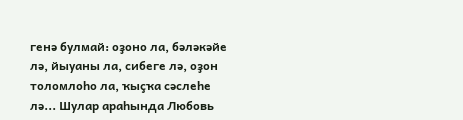генә булмай: оҙоно ла, бәләкәйе лә, йыуаны ла, сибеге лә, оҙон толомлоһо ла, ҡыҫҡа сәслеһе лә... Шулар араһында Любовь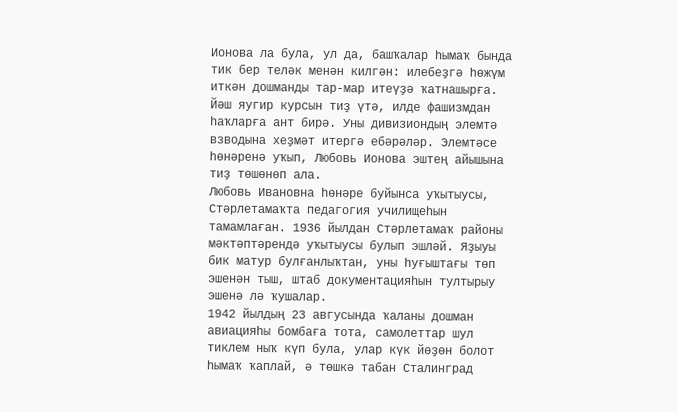Ионова ла була, ул да, башҡалар һымаҡ бында тик бер теләк менән килгән: илебеҙгә һөжүм иткән дошманды тар-мар итеүҙә ҡатнашырға. Йәш яугир курсын тиҙ үтә, илде фашизмдан һаҡларға ант бирә. Уны дивизиондың элемтә взводына хеҙмәт итергә ебәрәләр. Элемтәсе һөнәренә уҡып, Любовь Ионова эштең айышына тиҙ төшөнөп ала.
Любовь Ивановна һөнәре буйынса уҡытыусы, Стәрлетамаҡта педагогия училищеһын тамамлаған. 1936 йылдан Стәрлетамаҡ районы мәктәптәрендә уҡытыусы булып эшләй. Яҙыуы бик матур булғанлыҡтан, уны һуғыштағы төп эшенән тыш, штаб документацияһын тултырыу эшенә лә ҡушалар.
1942 йылдың 23 авгусында ҡаланы дошман авиацияһы бомбаға тота, самолеттар шул тиклем ныҡ күп була, улар күк йөҙөн болот һымаҡ ҡаплай, ә төшкә табан Сталинград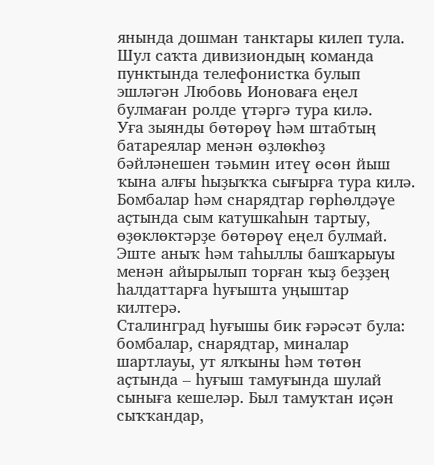янында дошман танктары килеп тула. Шул саҡта дивизиондың команда пунктында телефонистка булып эшләгән Любовь Ионоваға еңел булмаған ролде үтәргә тура килә.
Уға зыянды бөтөрөү һәм штабтың батареялар менән өҙлөкһөҙ бәйләнешен тәьмин итеү өсөн йыш ҡына алғы һыҙыҡҡа сығырға тура килә.
Бомбалар һәм снарядтар гөрһөлдәүе аҫтында сым катушкаһын тартыу, өҙөклөктәрҙе бөтөрөү еңел булмай. Эште аныҡ һәм таһыллы башҡарыуы менән айырылып торған ҡыҙ беҙҙең һалдаттарға һуғышта уңыштар килтерә.
Сталинград һуғышы бик ғәрәсәт була: бомбалар, снарядтар, миналар шартлауы, ут ялҡыны һәм төтөн аҫтында – һуғыш тамуғында шулай сыныға кешеләр. Был тамуҡтан иҫән сыҡҡандар,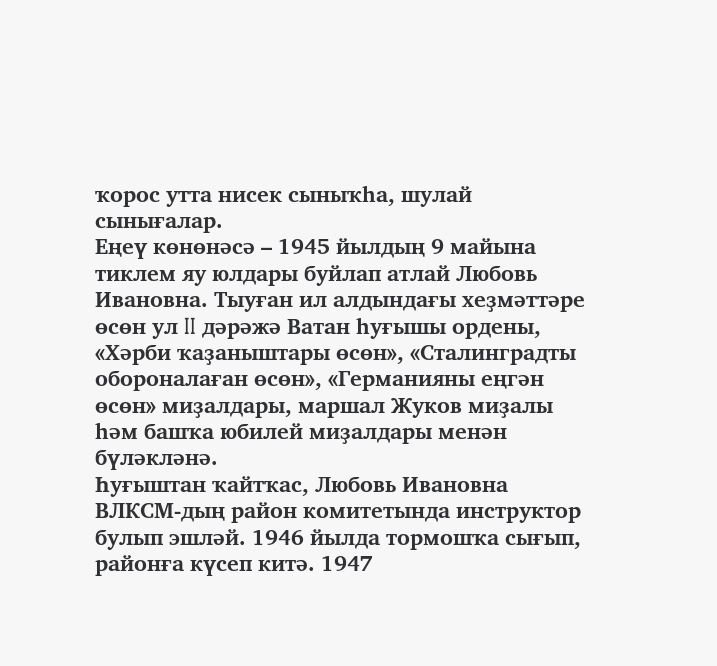ҡорос утта нисек сыныҡһа, шулай сынығалар.
Еңеү көнөнәсә – 1945 йылдың 9 майына тиклем яу юлдары буйлап атлай Любовь Ивановна. Тыуған ил алдындағы хеҙмәттәре өсөн ул II дәрәжә Ватан һуғышы ордены, «Хәрби ҡаҙаныштары өсөн», «Сталинградты обороналаған өсөн», «Германияны еңгән өсөн» миҙалдары, маршал Жуков миҙалы һәм башҡа юбилей миҙалдары менән бүләкләнә.
Һуғыштан ҡайтҡас, Любовь Ивановна ВЛКСМ-дың район комитетында инструктор булып эшләй. 1946 йылда тормошҡа сығып, районға күсеп китә. 1947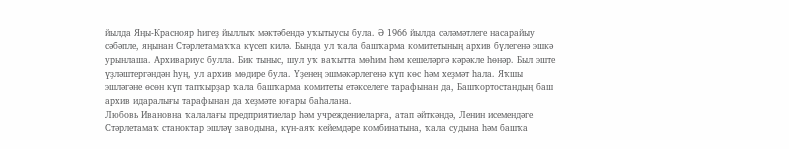йылда Яңы-Краснояр һигеҙ йыллыҡ мәктәбендә уҡытыусы була. Ә 1966 йылда сәләмәтлеге насарайыу сәбәпле, яңынан Стәрлетамаҡҡа күсеп килә. Бында ул ҡала башҡарма комитетының архив бүлегенә эшкә урынлаша. Архивариус булла. Бик тыныс, шул уҡ ваҡытта мөһим һәм кешеләргә кәрәкле һөнәр. Был эште үҙләштергәндән һуң, ул архив мөдире була. Үҙенең эшмәкәрлегенә күп көс һәм хеҙмәт һала. Яҡшы эшләгәне өсөн күп тапҡырҙар ҡала башҡарма комитеты етәкселеге тарафынан да, Башҡортостандың баш архив идаралығы тарафынан да хеҙмәте юғары баһалана.
Любовь Ивановна ҡалалағы предприятиелар һәм учреждениеларға, атап әйткәндә, Ленин исемендәге Стәрлетамаҡ станоктар эшләү заводына, күн-аяҡ кейемдәре комбинатына, ҡала судына һәм башҡа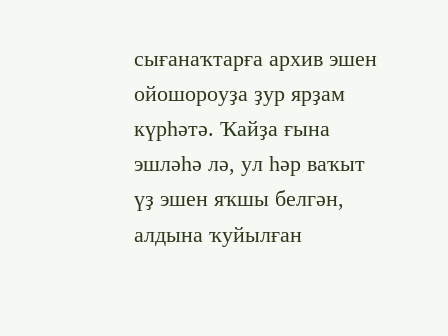сығанаҡтарға архив эшен ойошороуҙа ҙур ярҙам күрһәтә. Ҡайҙа ғына эшләһә лә, ул һәр ваҡыт үҙ эшен яҡшы белгән, алдына ҡуйылған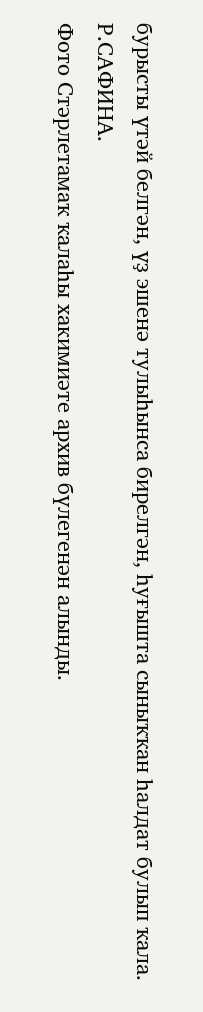бурысты үтәй белгән, үҙ эшенә тулыһынса бирелгән, һуғышта сыныҡҡан һалдат булып ҡала.
Р.САФИНА.
Фото Стәрлетамаҡ ҡалаһы хакимиәте архив бүлегенән алынды.